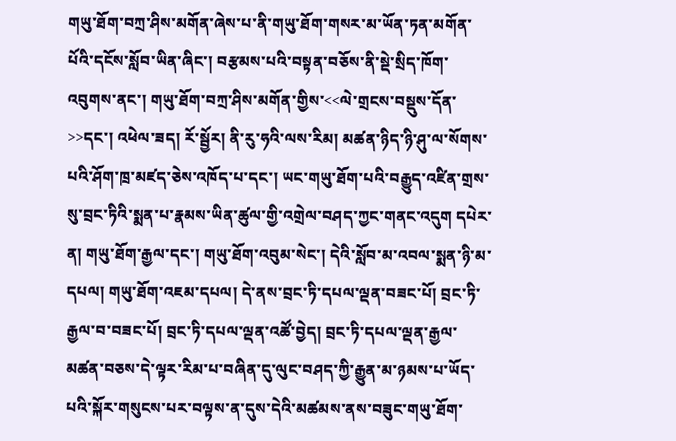གཡུ་ཐོག་བཀྲ་ཤིས་མགོན་ཞེས་པ་ནི་གཡུ་ཐོག་གསར་མ་ཡོན་ཏན་མགོན་པོའི་དངོས་སློབ་ཡིན་ཞིང་། བརྩམས་པའི་བསྟན་བཅོས་ནི་སྡེ་སྲིད་ཁོག་འབུགས་ནང་། གཡུ་ཐོག་བཀྲ་ཤིས་མགོན་གྱིས་<<ལེ་གྲངས་བསྡུས་དོན་>>དང་། འཕེལ་ཟད། རོ་སྦྱོར། ནི་རུ་ཧའི་ལས་རིམ། མཚན་ཉིད་ཉི་ཤུ་ལ་སོགས་པའི་ཤོག་ཁྲ་མཛད་ཅེས་འཁོད་པ་དང་། ཡང་གཡུ་ཐོག་པའི་བརྒྱུད་འཛིན་གྲས་སུ་བྲང་ཏིའི་སྨན་པ་རྣམས་ཡིན་ཚུལ་གྱི་འགྲེལ་བཤད་ཀྱང་གནང་འདུག དཔེར་ན། གཡུ་ཐོག་རྒྱལ་དང་། གཡུ་ཐོག་འབུམ་སེང་། དེའི་སློབ་མ་འབལ་སྨན་ཉི་མ་དཔལ། གཡུ་ཐོག་འཇམ་དཔལ། དེ་ནས་བྲང་ཏི་དཔལ་ལྡན་བཟང་པོ། བྲང་ཏི་རྒྱལ་བ་བཟང་པོ། བྲང་ཏི་དཔལ་ལྡན་འཚོ་བྱེད། བྲང་ཏི་དཔལ་ལྡན་རྒྱལ་མཚན་བཅས་དེ་ལྟར་རིམ་པ་བཞིན་དུ་ལུང་བཤད་ཀྱི་རྒྱུན་མ་ཉམས་པ་ཡོད་པའི་སྐོར་གསུངས་པར་བལྟས་ན་དུས་དེའི་མཚམས་ནས་བཟུང་གཡུ་ཐོག་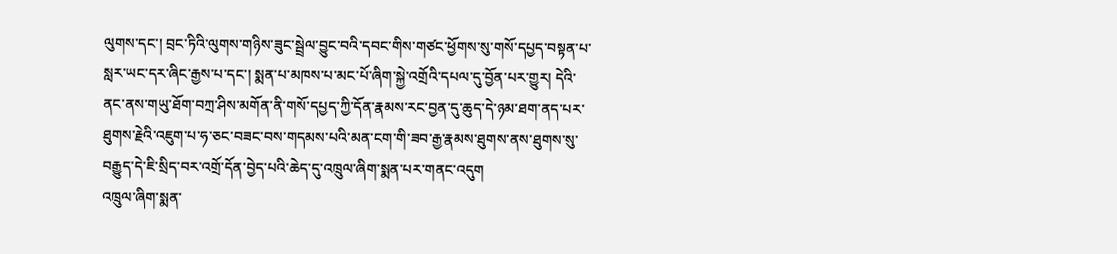ལུགས་དང་། བྲང་ཏིའི་ལུགས་གཉིས་ཟུང་སྦྲེལ་བྱུང་བའི་དབང་གིས་གཙང་ཕྱོགས་སུ་གསོ་དཔྱད་བསྟན་པ་སླར་ཡང་དར་ཞིང་རྒྱས་པ་དང་། སྨན་པ་མཁས་པ་མང་པོ་ཞིག་སྐྱེ་འགྲོའི་དཔལ་དུ་བྱོན་པར་གྱུར། དེའི་ནང་ནས་གཡུ་ཐོག་བཀྲ་ཤིས་མགོན་ནི་གསོ་དཔྱད་ཀྱི་དོན་རྣམས་རང་བྱན་དུ་ཆུད་དེ་ཉམ་ཐག་ནད་པར་ཐུགས་རྗེའི་འཇུག་པ་ཧ་ཅང་བཟང་བས་གདམས་པའི་མན་ངག་གི་ཟབ་རྒྱ་རྣམས་ཐུགས་ནས་ཐུགས་སུ་བརྒྱུད་དེ་ཇི་སྲིད་བར་འགྲོ་དོན་བྱེད་པའི་ཆེད་དུ་འཁྲུལ་ཞིག་སྨན་པར་གནང་འདུག
འཁྲུལ་ཞིག་སྨན་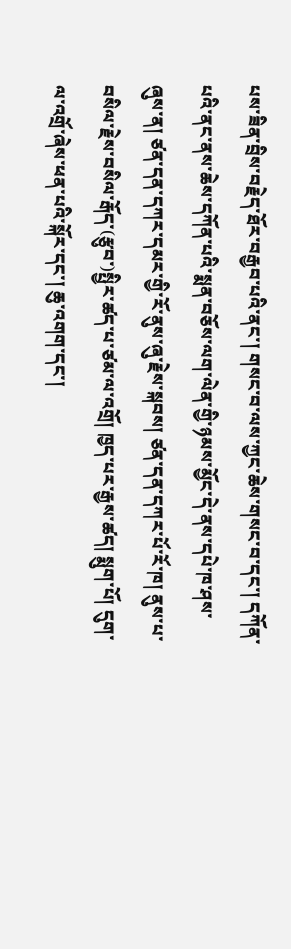པས་ཟིན་བྲིས་བརྗེད་ཐོར་བརྒྱབ་པའི་ནང་། གསང་བ་ལས་ཀྱང་ཆེས་གསང་བ་དང་། དཀོན་པའི་ནང་ནས་ཆེས་དཀོན་པའི་སྨན་བཅོས་ལག་ལེན་གྱི་ཉམས་མྱོང་དེ་ནས་དཔེ་ཁ་ཤས་ཞུས་ན། ཙན་དན་དཀར་དམར་གྱི་རོ་ནུས་ཞུ་རྗེས་སྐབས། ཙན་དན་དཀར་པོ་རོ་ཁ། ནུས་པ་བསིལ་རྗེས་བསིལ་རྒོད་(རྩུབ་)སྤྱིར་ཚད་པ་ཙམ་ལ་འགྲོ། ཁྱད་པར་རྒྱས་ཚད། སྨུག་པོ། དུག་ལ་འགྲོ་ཞེས་ཕན་པའི་སྐོར་དང་། ཆུ་འགག་དང་།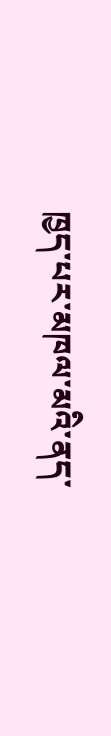ཁྱད་པར་མཁལ་མའི་ནད་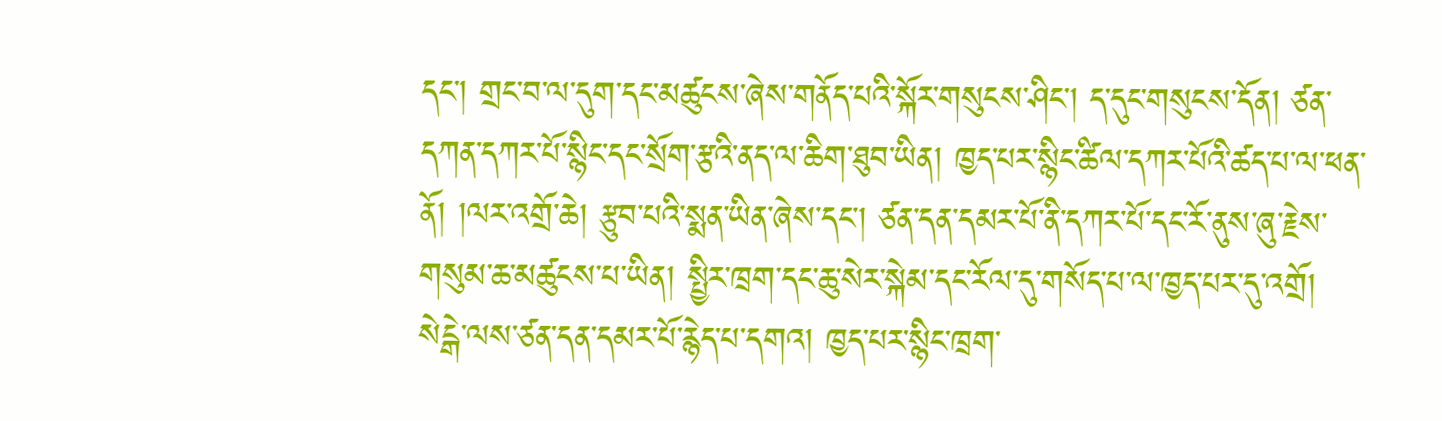དང་། གྲང་བ་ལ་དུག་དང་མཚུངས་ཞེས་གནོད་པའི་སྐོར་གསུངས་ཤིང་། ད་དུང་གསུངས་དོན། ཙན་དཀན་དཀར་པོ་སྙིང་དང་སྲོག་རྩའི་ནད་ལ་ཆིག་ཐུབ་ཡིན། ཁྱད་པར་སྙིང་ཚིལ་དཀར་པོའི་ཚད་པ་ལ་ཕན་ནོ། །ལར་འགྲོ་ཆེ། རྩུབ་པའི་སྨན་ཡིན་ཞེས་དང་། ཙན་དན་དམར་པོ་ནི་དཀར་པོ་དང་རོ་ནུས་ཞུ་རྗེས་གསུམ་ཆ་མཚུངས་པ་ཡིན། སྤྱིར་ཁྲག་དང་ཆུ་སེར་སྐེམ་དང་རོལ་དུ་གསོད་པ་ལ་ཁྱད་པར་དུ་འགྲོ། སེངྒེ་ལས་ཙན་དན་དམར་པོ་རྙེད་པ་དགའ། ཁྱད་པར་སྙིང་ཁྲག་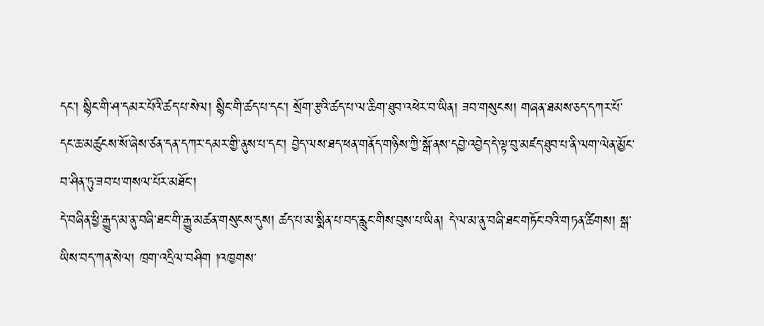དང་། སྙིང་གི་ཤ་དམར་པོའི་ཚད་པ་སེལ། སྙིང་གི་ཚད་པ་དང་། སྲོག་རྩའི་ཚད་པ་ལ་ཆིག་ཐུབ་འཕེར་བ་ཡིན། ཟབ་གསུངས། གཞན་ཐམས་ཅད་དཀར་པོ་དང་ཆ་མཚུངས་སོ་ཞེས་ཙན་དན་དཀར་དམར་གྱི་ནུས་པ་དང་། བྱེད་ལས་ཐད་ཕན་གནོད་གཉིས་ཀྱི་སྒོ་ནས་དབྱེ་འབྱེད་དེ་ལྟ་བུ་མཛད་ཐུབ་པ་ནི་ལག་ལེན་མྱོང་བ་ཤིན་ཏུ་ཟབ་པ་གསལ་པོར་མཐོང་།
དེ་བཞིན་ཕྱི་རྒྱུད་མ་ནུ་བཞི་ཐང་གི་རྒྱུ་མཚན་གསུངས་དུས། ཚད་པ་མ་སྨིན་པ་བད་རླུང་གིས་བུས་པ་ཡིན། དེ་ལ་མ་ནུ་བཞི་ཐང་གཏོང་བའི་གཏན་ཚིགས། སྒ་ཡིས་བད་ཀན་སེལ། ཁྲག་འདྲིལ་བཤིག །འཁྱགས་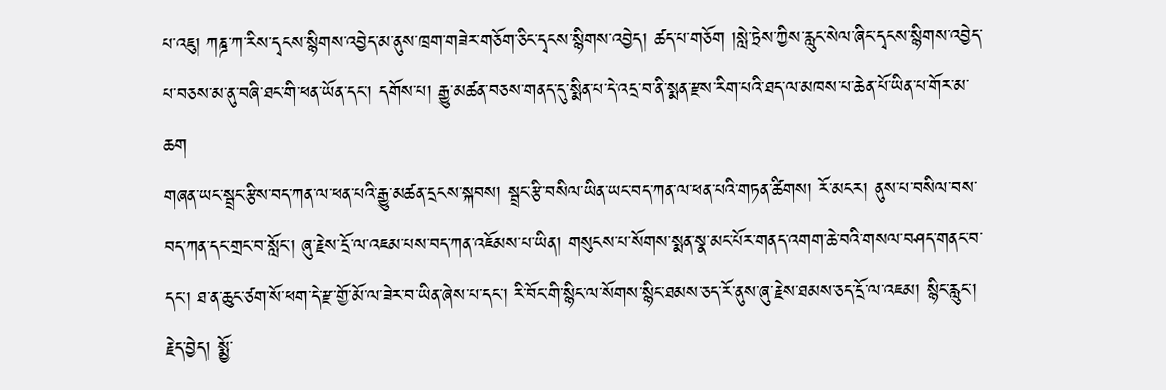པ་འཇུ། ཀཎྜ་ཀ་རིས་དྭངས་སྙིགས་འབྱེད་མ་ནུས་ཁྲག་གཟེར་གཅོག་ཅིང་དྭངས་སྙིགས་འབྱེད། ཚད་པ་གཅོག །སླེ་ཏྲེས་ཀྱིས་རླུང་སེལ་ཞིང་དྭངས་སྙིགས་འབྱེད་པ་བཅས་མ་ནུ་བཞི་ཐང་གི་ཕན་ཡོན་དང་། དགོས་པ། རྒྱུ་མཚན་བཅས་གནད་དུ་སྨིན་པ་དེ་འདྲ་བ་ནི་སྨན་རྫས་རིག་པའི་ཐད་ལ་མཁས་པ་ཆེན་པོ་ཡིན་པ་གོར་མ་ཆག
གཞན་ཡང་སྦྲང་རྩིས་བད་ཀན་ལ་ཕན་པའི་རྒྱུ་མཚན་དྲངས་སྐབས། སྦྲང་རྩི་བསིལ་ཡིན་ཡང་བད་ཀན་ལ་ཕན་པའི་གཏན་ཚིགས། རོ་མངར། ནུས་པ་བསིལ་བས་བད་ཀན་དང་གྲང་བ་སློང་། ཞུ་རྗེས་དྲོ་ལ་འཇམ་པས་བད་ཀན་འཇོམས་པ་ཡིན། གསུངས་པ་སོགས་སྨན་སྣ་མང་པོར་གནད་འགག་ཆེ་བའི་གསལ་བཤད་གནང་བ་དང་། ཐ་ན་ཆུང་ཙག་སོ་ཕག་དེ་རྫ་གྱོ་མོ་ལ་ཟེར་བ་ཡིན་ཞེས་པ་དང་། རི་བོང་གི་སྙིང་ལ་སོགས་སྙིང་ཐམས་ཅད་རོ་ནུས་ཞུ་རྗེས་ཐམས་ཅད་དྲོ་ལ་འཇམ། སྙིང་རླུང་། རྗེད་བྱེད། སྨྱོ་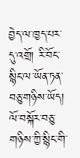བྱེད་ལ་ཁྱད་པར་དུ་འགྲོ། རི་བོང་སྙིང་ལ་ཡོན་ཏན་བཅུ་གཉིས་ཡོད། ལོ་བསྐོར་བཅུ་གཉིས་ཀྱི་སྙིང་གི་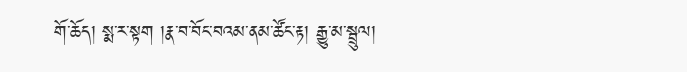གོ་ཆོད། སྨ་ར་སྟག །རྣ་བ་བོང་བའམ་ནམ་ཚོང་རྟ། རྒྱུ་མ་སྦྲུལ།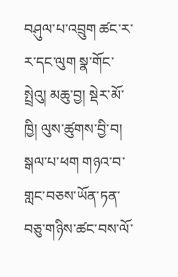བཤུལ་པ་འབྲུག ཚང་ར་ར་དང་ལུག སྣ་གོང་སྤྲེའུ། མཆུ་བྱ། སྡེར་མོ་ཁྱི། ལུས་ཚུགས་བྱི་བ། སྒལ་པ་ཕག གཉའ་བ་གླང་བཅས་ཡོན་ཏན་བཅུ་གཉིས་ཚང་བས་ལོ་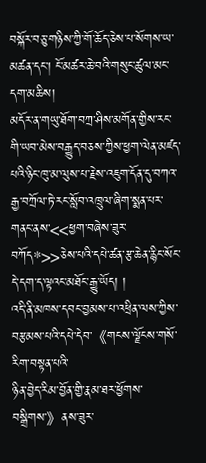བསྐོར་བཅུ་གཉིས་ཀྱི་གོ་ཆོད་ཅེས་པ་སོགས་ཡ་མཚན་དང་། ངོ་མཚར་ཆེ་བའི་གསུང་ཚུལ་མང་དག་མཆིས།
མདོར་ན་གཡུ་ཐོག་བཀྲ་ཤིས་མགོན་གྱིས་རང་གི་ཡབ་མེས་བརྒྱུད་བཅས་ཀྱིས་ཕྱག་ལེན་མཛད་པའི་ཉིང་ཁུ་མ་ལུས་པ་རྗེས་འཇུག་དོན་དུ་བཀའ་རྒྱ་བཀྲོལ་ཏེ་རང་སློབ་འཁྲུལ་ཞིག་སྨན་པར་གནང་ནས་<<ཕྱག་བཞེས་ཟུར་བཀོད*>>ཅེས་པའི་དཔེ་ཚན་རྩ་ཆེན་རྙིང་སོང་དེ་དག་ད་ལྟའང་མཐོང་རྒྱུ་ཡོད། །
འདི་ནི་མཁས་དབང་བྱམས་པ་འཕྲིན་ལས་ཀྱིས་བརྩམས་པའི་དཔེ་དེབ་《གངས་ལྗོངས་གསོ་རིག་བསྟན་པའི་
ཉིན་བྱེད་རིམ་བྱོན་གྱི་རྣམ་ཐར་ཕྱོགས་བསྒྲིགས་》ནས་ཟུར་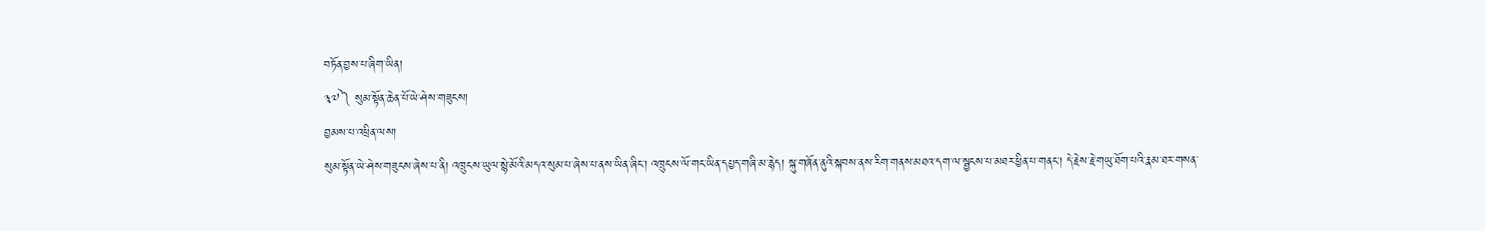བཏོན་བྱས་པ་ཞིག་ཡིན།
༣༧༽ སུམ་སྟོན་ཆེན་པོ་ཡེ་ཤེས་གཟུངས།
བྱམས་པ་འཕྲིན་ལས།
སུམ་སྟོན་ཡེ་ཤེས་གཟུངས་ཞེས་པ་ནི། འཁྲུངས་ཡུལ་སྙེ་མོའི་མདའ་སུམ་པ་ཞེས་པ་ནས་ཡིན་ཞིང་། འཁྲུངས་ལོ་གང་ཡིན་དཔྱད་གཞི་མ་རྙེད། སྐུ་གཞོན་ནུའི་སྐབས་ནས་རིག་གནས་མཐའ་དག་ལ་སྦྱངས་པ་མཐར་ཕྱིན་པ་གནང་། དེ་རྗེས་རྗེ་གཡུ་ཐོག་པའི་རྣམ་ཐར་གསན་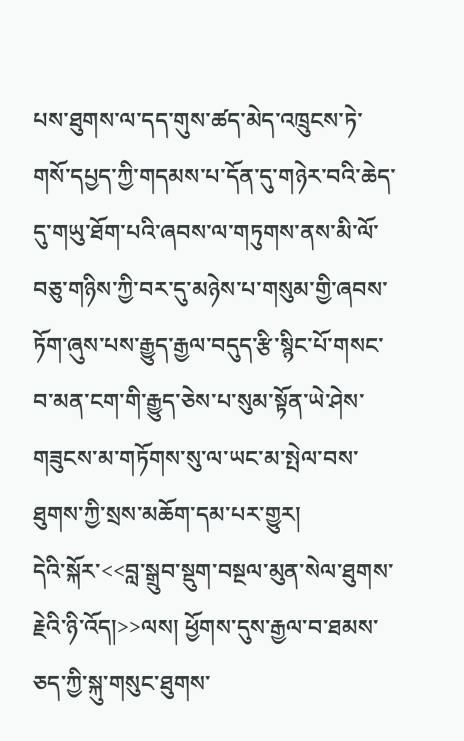པས་ཐུགས་ལ་དད་གུས་ཚད་མེད་འཁྲུངས་ཏེ་གསོ་དཔྱད་ཀྱི་གདམས་པ་དོན་དུ་གཉེར་བའི་ཆེད་དུ་གཡུ་ཐོག་པའི་ཞབས་ལ་གཏུགས་ནས་མི་ལོ་བཅུ་གཉིས་ཀྱི་བར་དུ་མཉེས་པ་གསུམ་གྱི་ཞབས་ཏོག་ཞུས་པས་རྒྱུད་རྒྱལ་བདུད་རྩི་སྙིང་པོ་གསང་བ་མན་ངག་གི་རྒྱུད་ཅེས་པ་སུམ་སྟོན་ཡེ་ཤེས་གཟུངས་མ་གཏོགས་སུ་ལ་ཡང་མ་སྤེལ་བས་ཐུགས་ཀྱི་སྲས་མཆོག་དམ་པར་གྱུར།
དེའི་སྐོར་<<བླ་སྒྲུབ་སྡུག་བསྔལ་མུན་སེལ་ཐུགས་རྗེའི་ཉི་འོད།>>ལས། ཕྱོགས་དུས་རྒྱལ་བ་ཐམས་ཅད་ཀྱི་སྐུ་གསུང་ཐུགས་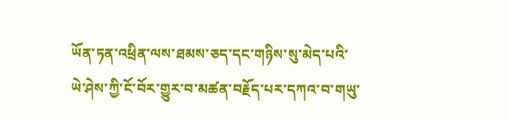ཡོན་ཏན་འཕྲིན་ལས་ཐམས་ཅད་དང་གཉིས་སུ་མེད་པའི་ཡེ་ཤེས་ཀྱི་ངོ་བོར་གྱུར་བ་མཚན་བརྗོད་པར་དཀའ་བ་གཡུ་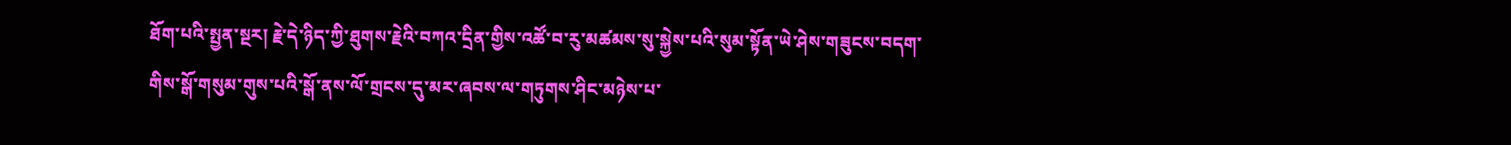ཐོག་པའི་སྤྱན་སྔར། རྗེ་དེ་ཉིད་ཀྱི་ཐུགས་རྗེའི་བཀའ་དྲིན་གྱིས་འཚོ་བ་རུ་མཚམས་སུ་སྐྱེས་པའི་སུམ་སྟོན་ཡེ་ཤེས་གཟུངས་བདག་གིས་སྒོ་གསུམ་གུས་པའི་སྒོ་ནས་ལོ་གྲངས་དུ་མར་ཞབས་ལ་གཏུགས་ཤིང་མཉེས་པ་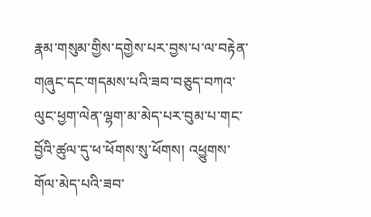རྣམ་གསུམ་གྱིས་དགྱེས་པར་བྱས་པ་ལ་བརྟེན་གཞུང་དང་གདམས་པའི་ཟབ་བཅུད་བཀའ་ལུང་ཕྱག་ལེན་ལྷག་མ་མེད་པར་བུམ་པ་གང་བྱོའི་ཚུལ་དུ་ཕ་ཕོགས་སུ་ཕོགས། འཕྱུགས་གོལ་མེད་པའི་ཟབ་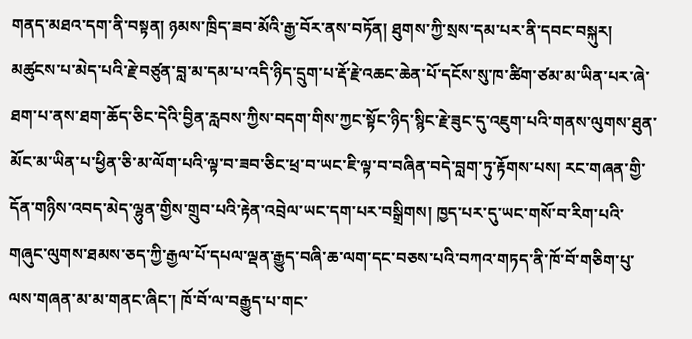གནད་མཐའ་དག་ནི་བསྟན། ཉམས་ཁྲིད་ཟབ་མོའི་རྒྱ་བོར་ནས་བཏོན། ཐུགས་ཀྱི་སྲས་དམ་པར་ནི་དབང་བསྐུར། མཚུངས་པ་མེད་པའི་རྗེ་བཙུན་བླ་མ་དམ་པ་འདི་ཉིད་དྲུག་པ་རྡོ་རྗེ་འཆང་ཆེན་པོ་དངོས་སུ་ཁ་ཚིག་ཙམ་མ་ཡིན་པར་ཞེ་ཐག་པ་ནས་ཐག་ཆོད་ཅིང་དེའི་བྱིན་རླབས་ཀྱིས་བདག་གིས་ཀྱང་སྟོང་ཉིད་སྙིང་རྗེ་ཟུང་དུ་འཇུག་པའི་གནས་ལུགས་ཐུན་མོང་མ་ཡིན་པ་ཕྱིན་ཅི་མ་ལོག་པའི་ལྟ་བ་ཟབ་ཅིང་ཕྲ་བ་ཡང་ཇི་ལྟ་བ་བཞིན་བདེ་བླག་ཏུ་རྟོགས་པས། རང་གཞན་གྱི་དོན་གཉིས་འབད་མེད་ལྷུན་གྱིས་གྲུབ་པའི་རྟེན་འབྲེལ་ཡང་དག་པར་བསྒྲིགས། ཁྱད་པར་དུ་ཡང་གསོ་བ་རིག་པའི་གཞུང་ལུགས་ཐམས་ཅད་ཀྱི་རྒྱལ་པོ་དཔལ་ལྡན་རྒྱུད་བཞི་ཆ་ལག་དང་བཅས་པའི་བཀའ་གཏད་ནི་ཁོ་བོ་གཅིག་པུ་ལས་གཞན་མ་མ་གནང་ཞིང་། ཁོ་བོ་ལ་བརྒྱུད་པ་གང་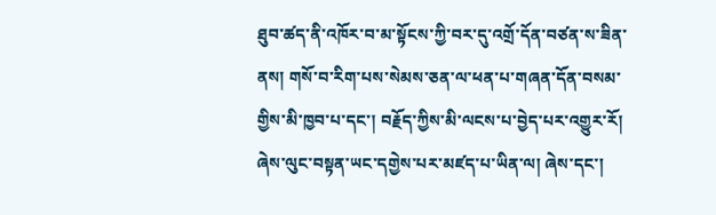ཐུབ་ཚད་ནི་འཁོར་བ་མ་སྟོངས་ཀྱི་བར་དུ་འགྲོ་དོན་བཙན་ས་ཟིན་ནས། གསོ་བ་རིག་པས་སེམས་ཅན་ལ་ཕན་པ་གཞན་དོན་བསམ་གྱིས་མི་ཁྱབ་པ་དང་། བརྗོད་ཀྱིས་མི་ལངས་པ་བྱེད་པར་འགྱུར་རོ། ཞེས་ལུང་བསྟན་ཡང་དགྱེས་པར་མཛད་པ་ཡིན་ལ། ཞེས་དང་།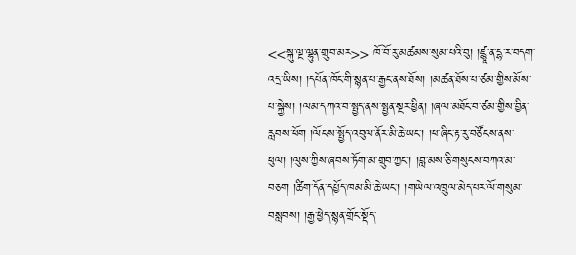<<སྐུ་ལྔ་ལྷུན་གྲུབ་མར>> ཁོ་བོ་རུ་མཚམས་སུམ་པའི་བུ། །ཛྙཱ་ན་དྷ་ར་བདག་འདྲ་ཡིས། །དཔོན་ཁོང་གི་སྙན་པ་རྒྱང་ནས་ཐོས། །མཚན་ཐོས་པ་ཙམ་གྱིས་མོས་པ་སྐྱེས། །ལམ་དཀའ་བ་སྤྱད་ནས་སྤྱན་སྔར་ཕྱིན། །ཞལ་མཐོང་བ་ཙམ་གྱིས་བྱིན་རླབས་ཕོག །ལོངས་སྤྱོད་འབུལ་ནོར་མི་ཆེ་ཡང་། །ཕ་ཞིང་རྟ་རུ་བཙོངས་ནས་ཕུལ། །ལུས་ཀྱིས་ཞབས་ཏོག་མ་གྲུབ་ཀྱང་། །བླ་མས་ཅི་གསུངས་བཀའ་མ་བཅག །ཚིག་དོན་དཔྱོད་ཁམ་མི་ཆེ་ཡང་། །གཡེལ་འཁྲུལ་མེད་པར་ལོ་གསུམ་བསླབས། །རྒྱ་ཕྱེད་སྙན་གྲོང་སྡོད་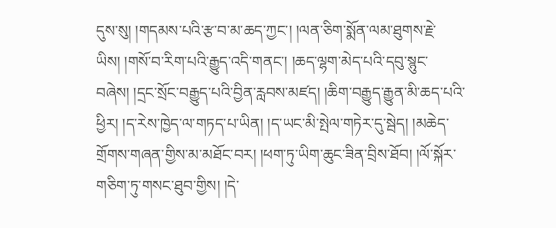དུས་སུ། །གདམས་པའི་རྩ་བ་མ་ཆད་ཀྱང་། །ལན་ཅིག་སྨོན་ལམ་ཐུགས་རྗེ་ཡིས། །གསོ་བ་རིག་པའི་རྒྱུད་འདི་གནང་། །ཆད་ལྷག་མེད་པའི་དབུ་སྙུང་བཞེས། །དྲང་སྲོང་བརྒྱུད་པའི་བྱིན་རླབས་མཛད། །ཆིག་བརྒྱུད་རྒྱུན་མི་ཆད་པའི་ཕྱིར། །ད་རེས་ཁྱེད་ལ་གཏད་པ་ཡིན། །ད་ཡང་མི་སྤེལ་གཏེར་དུ་སྦེད། །མཆེད་གྲོགས་གཞན་གྱིས་མ་མཐོང་བར། །ཕག་ཏུ་ཡིག་ཆུང་ཟིན་བྲིས་ཐོབ། །ལོ་སྐོར་གཅིག་ཏུ་གསང་ཐུབ་གྱིས། །དེ་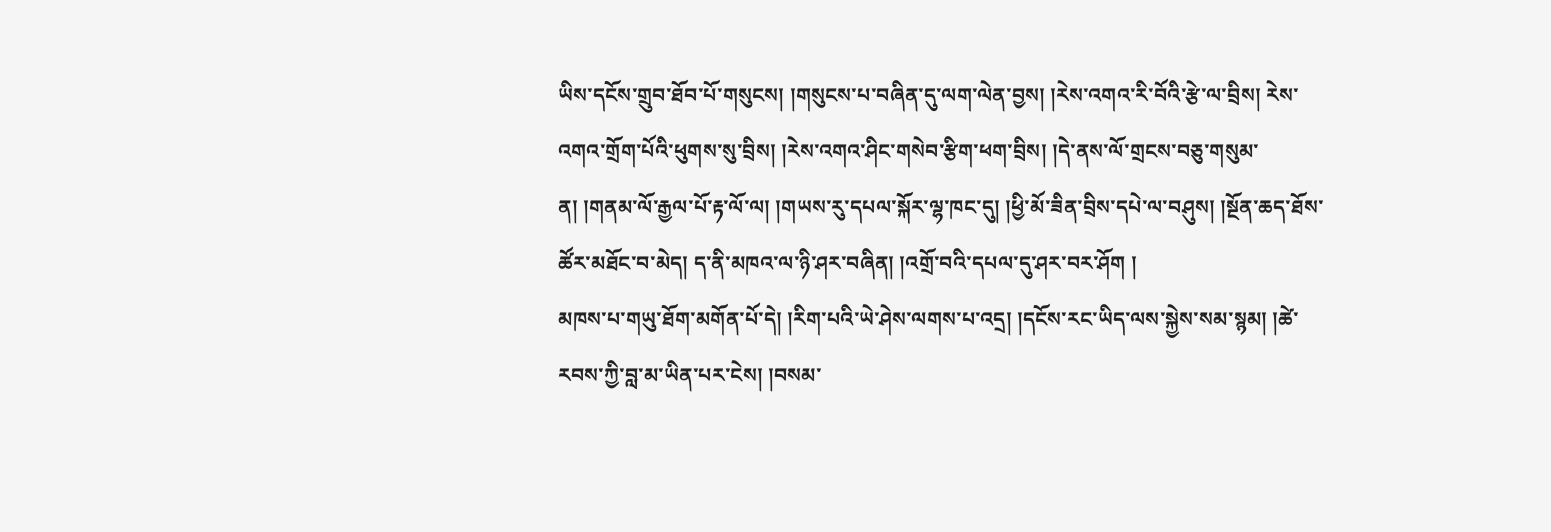ཡིས་དངོས་གྲུབ་ཐོབ་པོ་གསུངས། །གསུངས་པ་བཞིན་དུ་ལག་ལེན་བྱས། །རེས་འགའ་རི་བོའི་རྩེ་ལ་བྲིས། རེས་འགའ་གྲོག་པོའི་ཕུགས་སུ་བྲིས། །རེས་འགའ་ཤིང་གསེབ་རྩིག་ཕག་བྲིས། །དེ་ནས་ལོ་གྲངས་བཅུ་གསུམ་ན། །གནམ་ལོ་རྒྱལ་པོ་རྟ་ལོ་ལ། །གཡས་རུ་དཔལ་སྐོར་ལྷ་ཁང་དུ། །ཕྱི་མོ་ཟིན་བྲིས་དཔེ་ལ་བཤུས། །སྔོན་ཆད་ཐོས་ཚོར་མཐོང་བ་མེད། ད་ནི་མཁའ་ལ་ཉི་ཤར་བཞིན། །འགྲོ་བའི་དཔལ་དུ་ཤར་བར་ཤོག །
མཁས་པ་གཡུ་ཐོག་མགོན་པོ་དེ། །རིག་པའི་ཡེ་ཤེས་ལགས་པ་འདྲ། །དངོས་རང་ཡིད་ལས་སྐྱེས་སམ་སྙམ། །ཚེ་རབས་ཀྱི་བླ་མ་ཡིན་པར་ངེས། །བསམ་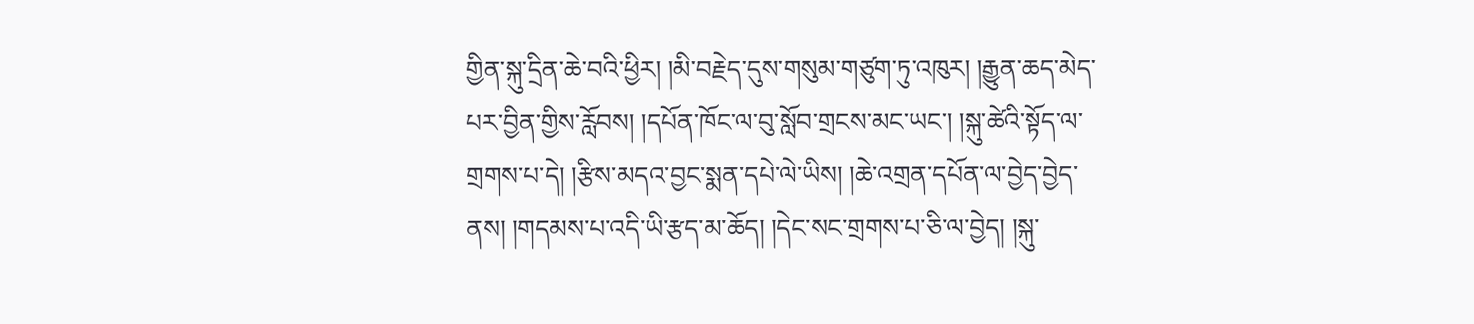གྱིན་སྐུ་དྲིན་ཆེ་བའི་ཕྱིར། །མི་བརྗེད་དུས་གསུམ་གཙུག་ཏུ་འཁུར། །རྒྱུན་ཆད་མེད་པར་བྱིན་གྱིས་རློབས། །དཔོན་ཁོང་ལ་བུ་སློབ་གྲངས་མང་ཡང་། །སྐུ་ཚེའི་སྟོད་ལ་གྲགས་པ་དེ། །རྩིས་མདའ་བྱང་སྨན་དཔེ་ལེ་ཡིས། །ཆེ་འགྲན་དཔོན་ལ་བྱེད་བྱེད་ནས། །གདམས་པ་འདི་ཡི་རྩད་མ་ཆོད། །དེང་སང་གྲགས་པ་ཅི་ལ་བྱེད། །སྐུ་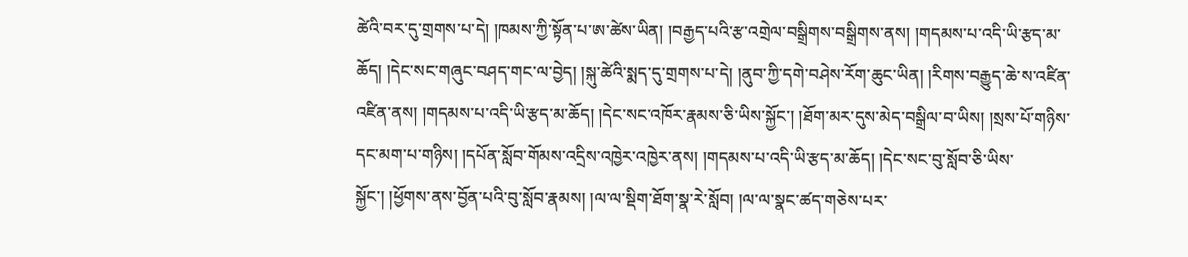ཚེའི་བར་དུ་གྲགས་པ་དེ། །ཁམས་ཀྱི་སྟོན་པ་ཨ་ཚེས་ཡིན། །བརྒྱད་པའི་རྩ་འགྲེལ་བསྒྲིགས་བསྒྲིགས་ནས། །གདམས་པ་འདི་ཡི་རྩད་མ་ཆོད། །དེང་སང་གཞུང་བཤད་གང་ལ་བྱེད། །སྐུ་ཚེའི་སྨད་དུ་གྲགས་པ་དེ། །ནུབ་ཀྱི་དགེ་བཤེས་རོག་ཆུང་ཡིན། །རིགས་བརྒྱུད་ཆེ་ས་འཛིན་འཛིན་ནས། །གདམས་པ་འདི་ཡི་རྩད་མ་ཆོད། །དེང་སང་འཁོར་རྣམས་ཅི་ཡིས་སྐྱོང་། །ཐོག་མར་དུས་མེད་བསྒྲིལ་བ་ཡིས། །སྲས་པོ་གཉིས་དང་མག་པ་གཉིས། །དཔོན་སློབ་གོམས་འདྲིས་འཁྱེར་འཁྱེར་ནས། །གདམས་པ་འདི་ཡི་རྩད་མ་ཆོད། །དེང་སང་བུ་སློབ་ཅི་ཡིས་སྐྱོང་། །ཕྱོགས་ནས་བྱོན་པའི་བུ་སློབ་རྣམས། །ལ་ལ་སྡིག་ཐོག་སྣ་རེ་སློབ། །ལ་ལ་སྣང་ཚད་གཅེས་པར་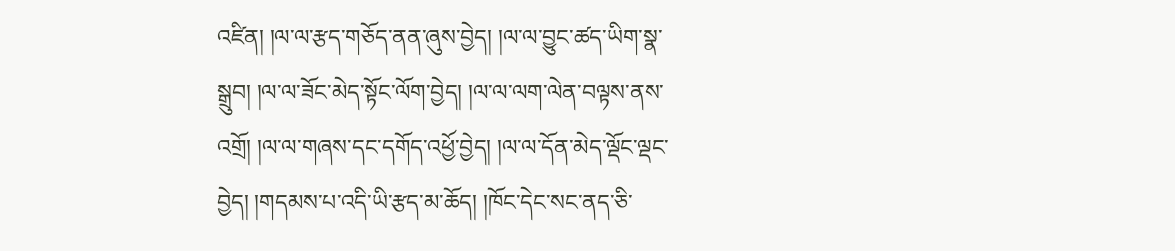འཛིན། །ལ་ལ་རྩད་གཅོད་ནན་ཞུས་བྱེད། །ལ་ལ་བྱུང་ཚད་ཡིག་སྣ་སྒྲུབ། །ལ་ལ་ཟོང་མེད་སྟོང་ལོག་བྱེད། །ལ་ལ་ལག་ལེན་བལྟས་ནས་འགྲོ། །ལ་ལ་གཞས་དང་དགོད་འཕྱོ་བྱེད། །ལ་ལ་དོན་མེད་ལྡོང་ལྡང་བྱེད། །གདམས་པ་འདི་ཡི་རྩད་མ་ཆོད། །ཁོང་དེང་སང་ནད་ཅི་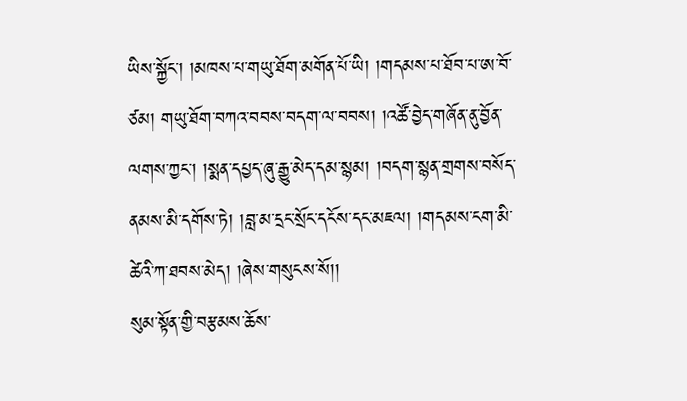ཡིས་སྐྱོང་། །མཁས་པ་གཡུ་ཐོག་མགོན་པོ་ཡི། །གདམས་པ་ཐོབ་པ་ཨ་བོ་ཙམ། གཡུ་ཐོག་བཀའ་བབས་བདག་ལ་བབས། །འཚོ་བྱེད་གཞོན་ནུ་བྱོན་ལགས་ཀྱང་། །སྨན་དཔྱད་ཞུ་རྒྱུ་མེད་དམ་སྙམ། །བདག་སྙན་གྲགས་བསོད་ནམས་མི་དགོས་ཏེ། །བླ་མ་དྲང་སྲོང་དངོས་དང་མཇལ། །གདམས་ངག་མི་ཚེའི་ཀ་ཐབས་མེད། །ཞེས་གསུངས་སོ།།
སུམ་སྟོན་གྱི་བརྩམས་ཆོས་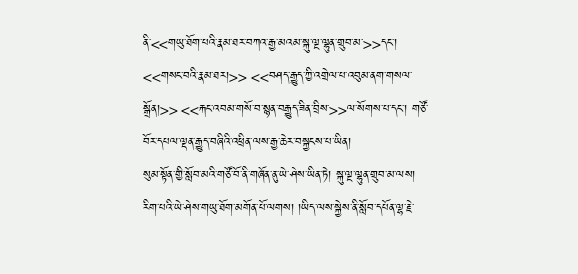ནི་<<གཡུ་ཐོག་པའི་རྣམ་ཐར་བཀའ་རྒྱ་མའམ་སྐུ་ལྔ་ལྷུན་གྲུབ་མ་>>དང་། <<གསང་བའི་རྣམ་ཐར།>> <<བཤད་རྒྱུད་ཀྱི་འགྲེལ་པ་འབུམ་ནག་གསལ་སྒྲོན།>> <<རྐང་འབམ་གསོ་བ་སྙན་བརྒྱུད་ཟིན་བྲིས་>>ལ་སོགས་པ་དང་། གཙོ་བོར་དཔལ་ལྡན་རྒྱུད་བཞིའི་འཕྲིན་ལས་རྒྱ་ཆེར་བསྐྱངས་པ་ཡིན།
སུམ་སྟོན་གྱི་སློབ་མའི་གཙོ་བོ་ནི་གཞོན་ནུ་ཡེ་ཤེས་ཡིན་ཏེ། སྐུ་ལྔ་ལྷུན་གྲུབ་མ་ལས། རིག་པའི་ཡེ་ཤེས་གཡུ་ཐོག་མགོན་པོ་ལགས། །ཡིད་ལས་སྐྱེས་ནི་སློབ་དཔོན་ལྷ་རྗེ་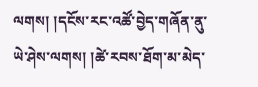ལགས། །དངོས་རང་འཚོ་བྱེད་གཞོན་ནུ་ཡེ་ཤེས་ལགས། །ཚེ་རབས་ཐོག་མ་མེད་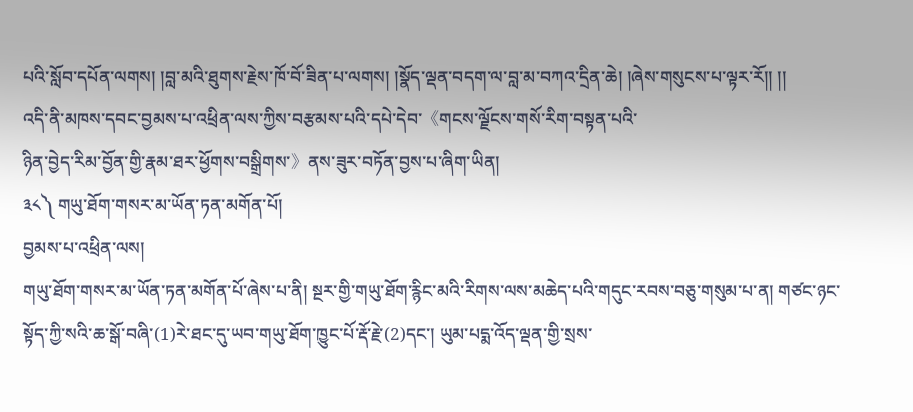པའི་སློབ་དཔོན་ལགས། །བླ་མའི་ཐུགས་རྗེས་ཁོ་བོ་ཟིན་པ་ལགས། །སྣོད་ལྡན་བདག་ལ་བླ་མ་བཀའ་དྲིན་ཆེ། །ཞེས་གསུངས་པ་ལྟར་རོ།། །།
འདི་ནི་མཁས་དབང་བྱམས་པ་འཕྲིན་ལས་ཀྱིས་བརྩམས་པའི་དཔེ་དེབ་《གངས་ལྗོངས་གསོ་རིག་བསྟན་པའི་
ཉིན་བྱེད་རིམ་བྱོན་གྱི་རྣམ་ཐར་ཕྱོགས་བསྒྲིགས་》ནས་ཟུར་བཏོན་བྱས་པ་ཞིག་ཡིན།
༣༨༽ གཡུ་ཐོག་གསར་མ་ཡོན་ཏན་མགོན་པོ།
བྱམས་པ་འཕྲིན་ལས།
གཡུ་ཐོག་གསར་མ་ཡོན་ཏན་མགོན་པོ་ཞེས་པ་ནི། སྔར་གྱི་གཡུ་ཐོག་རྙིང་མའི་རིགས་ལས་མཆེད་པའི་གདུང་རབས་བཅུ་གསུམ་པ་ན། གཙང་ཉང་སྟོད་ཀྱི་སའི་ཆ་སྒོ་བཞི་(1)རེ་ཐང་དུ་ཡབ་གཡུ་ཐོག་ཁྱུང་པོ་རྡོ་རྗེ་(2)དང་། ཡུམ་པདྨ་འོད་ལྡན་གྱི་སྲས་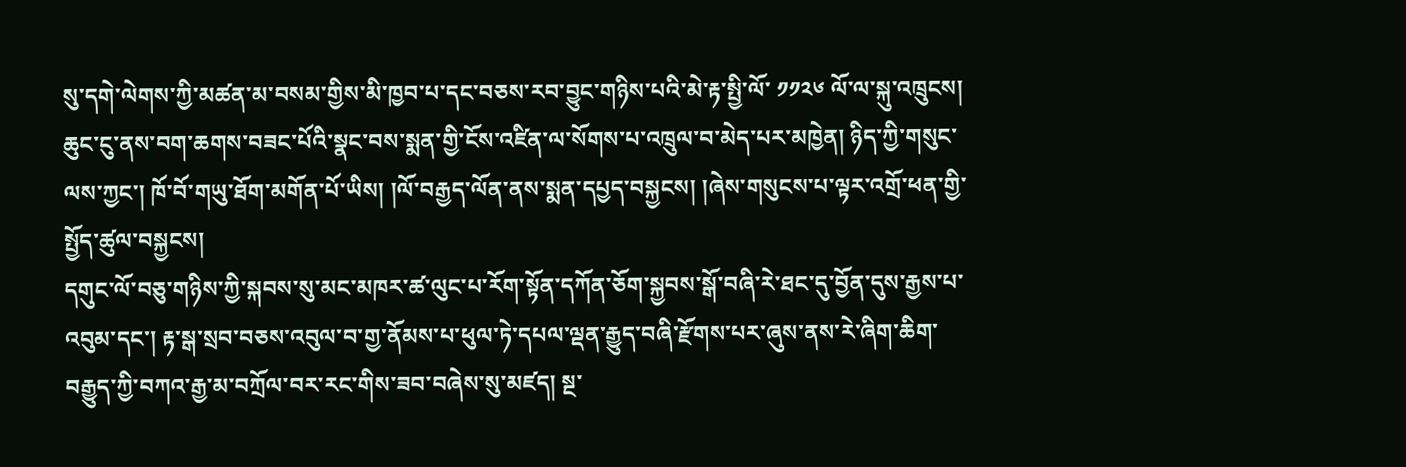སུ་དགེ་ལེགས་ཀྱི་མཚན་མ་བསམ་གྱིས་མི་ཁྱབ་པ་དང་བཅས་རབ་བྱུང་གཉིས་པའི་མེ་རྟ་སྤྱི་ལོ་ ༡༡༢༦ ལོ་ལ་སྐུ་འཁྲུངས། ཆུང་ངུ་ནས་བག་ཆགས་བཟང་པོའི་སྣང་བས་སྨན་གྱི་ངོས་འཛིན་ལ་སོགས་པ་འཁྲུལ་བ་མེད་པར་མཁྱེན། ཉིད་ཀྱི་གསུང་ལས་ཀྱང་། ཁོ་བོ་གཡུ་ཐོག་མགོན་པོ་ཡིས། །ལོ་བརྒྱད་ལོན་ནས་སྨན་དཔྱད་བསྐྱངས། །ཞེས་གསུངས་པ་ལྟར་འགྲོ་ཕན་གྱི་སྤྱོད་ཚུལ་བསྐྱངས།
དགུང་ལོ་བཅུ་གཉིས་ཀྱི་སྐབས་སུ་མང་མཁར་ཚ་ལུང་པ་རོག་སྟོན་དཀོན་ཅོག་སྐྱབས་སྒོ་བཞི་རེ་ཐང་དུ་བྱོན་དུས་རྒྱས་པ་འབུམ་དང་། རྟ་སྒ་སྲབ་བཅས་འབུལ་བ་གྱ་ནོམས་པ་ཕུལ་ཏེ་དཔལ་ལྡན་རྒྱུད་བཞི་རྫོགས་པར་ཞུས་ནས་རེ་ཞིག་ཆིག་བརྒྱུད་ཀྱི་བཀའ་རྒྱ་མ་བཀྲོལ་བར་རང་གིས་ཟབ་བཞེས་སུ་མཛད། སྔ་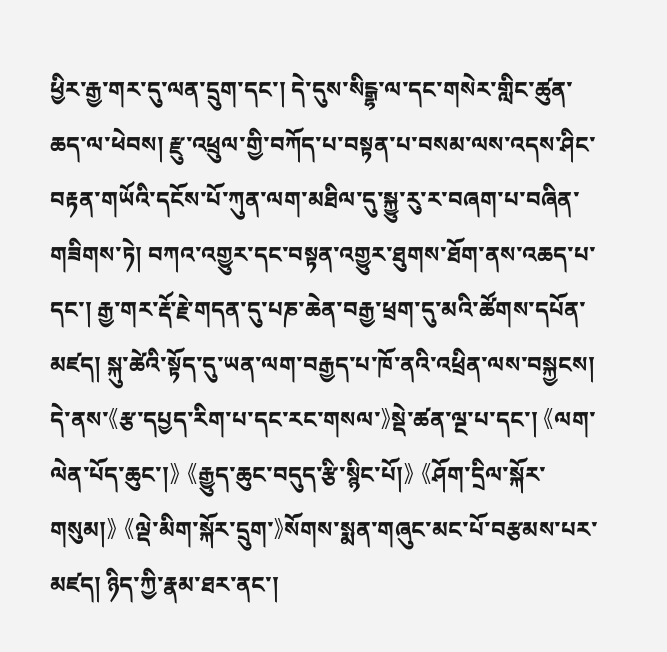ཕྱིར་རྒྱ་གར་དུ་ལན་དྲུག་དང་། དེ་དུས་སིངྒྷ་ལ་དང་གསེར་གླིང་ཚུན་ཆད་ལ་ཕེབས། རྫུ་འཕྲུལ་གྱི་བཀོད་པ་བསྟན་པ་བསམ་ལས་འདས་ཤིང་བརྟན་གཡོའི་དངོས་པོ་ཀུན་ལག་མཐིལ་དུ་སྐྱུ་རུ་ར་བཞག་པ་བཞིན་གཟིགས་ཏེ། བཀའ་འགྱུར་དང་བསྟན་འགྱུར་ཐུགས་ཐོག་ནས་འཆད་པ་དང་། རྒྱ་གར་རྡོ་རྗེ་གདན་དུ་པཎ་ཆེན་བརྒྱ་ཕྲག་དུ་མའི་ཚོགས་དཔོན་མཛད། སྐུ་ཚེའི་སྟོད་དུ་ཡན་ལག་བརྒྱད་པ་ཁོ་ནའི་འཕྲིན་ལས་བསྐྱངས།
དེ་ནས་《རྩ་དཔྱད་རིག་པ་དང་རང་གསལ་》སྡེ་ཚན་ལྔ་པ་དང་། 《ལག་ལེན་པོད་ཆུང་།》 《རྒྱུད་ཆུང་བདུད་རྩི་སྙིང་པོ།》 《ཤོག་དྲིལ་སྐོར་གསུམ།》 《ལྡེ་མིག་སྐོར་དྲུག་》སོགས་སྨན་གཞུང་མང་པོ་བརྩམས་པར་མཛད། ཉིད་ཀྱི་རྣམ་ཐར་ནང་།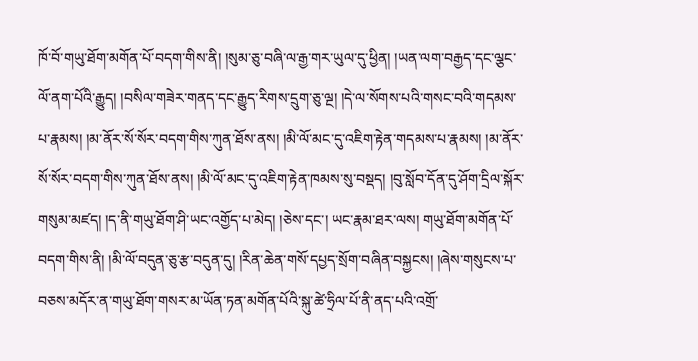ཁོ་བོ་གཡུ་ཐོག་མགོན་པོ་བདག་གིས་ནི། །སུམ་ཅུ་བཞི་ལ་རྒྱ་གར་ཡུལ་དུ་ཕྱིན། །ཡན་ལག་བརྒྱད་དང་ལྕང་ལོ་ནག་པོའི་རྒྱུད། །བསིལ་གཟེར་གནད་དང་རྒྱུད་རིགས་དྲུག་ཅུ་ལྔ། །དེ་ལ་སོགས་པའི་གསང་བའི་གདམས་པ་རྣམས། །མ་ནོར་སོ་སོར་བདག་གིས་ཀུན་ཐོས་ནས། །མི་ལོ་མང་དུ་འཇིག་རྟེན་གདམས་པ་རྣམས། །མ་ནོར་སོ་སོར་བདག་གིས་ཀུན་ཐོས་ནས། །མི་ལོ་མང་དུ་འཇིག་རྟེན་ཁམས་སུ་བསྡད། །བུ་སློབ་དོན་དུ་ཤོག་དྲིལ་སྐོར་གསུམ་མཛད། །ད་ནི་གཡུ་ཐོག་ཤི་ཡང་འགྱོད་པ་མེད། །ཅེས་དང་། ཡང་རྣམ་ཐར་ལས། གཡུ་ཐོག་མགོན་པོ་བདག་གིས་ནི། །མི་ལོ་བདུན་ཅུ་རྩ་བདུན་དུ། །རིན་ཆེན་གསོ་དཔྱད་སྲོག་བཞིན་བསྐྱངས། །ཞེས་གསུངས་པ་བཅས་མདོར་ན་གཡུ་ཐོག་གསར་མ་ཡོན་ཏན་མགོན་པོའི་སྐུ་ཚེ་ཧྲིལ་པོ་ནི་ནད་པའི་འགྲོ་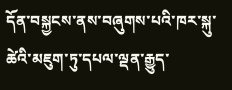དོན་བསྐྱངས་ནས་བཞུགས་པའི་ཁར་སྐུ་ཚེའི་མཇུག་ཏུ་དཔལ་ལྡན་རྒྱུད་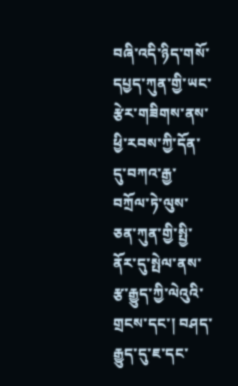བཞི་འདི་ཉིད་གསོ་དཔྱད་ཀུན་གྱི་ཡང་རྩེར་གཟིགས་ནས་ཕྱི་རབས་ཀྱི་དོན་དུ་བཀའ་རྒྱ་བཀྲོལ་ཏེ་ལུས་ཅན་ཀུན་གྱི་སྤྱི་ནོར་དུ་སྤེལ་ནས་རྩ་རྒྱུད་ཀྱི་ལེའུའི་གྲངས་དང་། བཤད་རྒྱུད་དུ་ཇ་དང་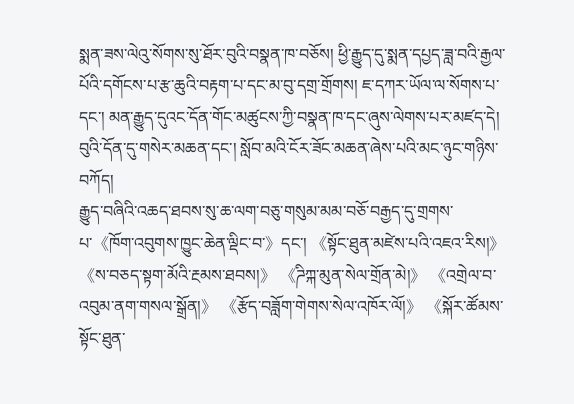སྨན་ཟས་ལེའུ་སོགས་སུ་ཐོར་བུའི་བསྣན་ཁ་བཅོས། ཕྱི་རྒྱུད་དུ་སྨན་དཔྱད་ཟླ་བའི་རྒྱལ་པོའི་དགོངས་པ་རྩ་ཆུའི་བརྟག་པ་དང་མ་བུ་དགྲ་གྲོགས། ཇ་དཀར་ཡོལ་ལ་སོགས་པ་དང་། མན་རྒྱུད་དུའང་དོན་གོང་མཚུངས་ཀྱི་བསྣན་ཁ་དང་ཞུས་ལེགས་པར་མཛད་དེ། བུའི་དོན་དུ་གསེར་མཆན་དང་། སློབ་མའི་ངོར་ཟོང་མཆན་ཞེས་པའི་མང་ཉུང་གཉིས་བཀོད།
རྒྱུད་བཞིའི་འཆད་ཐབས་སུ་ཆ་ལག་བཅུ་གསུམ་མམ་བཅོ་བརྒྱད་དུ་གྲགས་པ་《ཁོག་འབུགས་ཁྱུང་ཆེན་ལྡིང་བ་》དང་། 《སྟོང་ཐུན་མཛེས་པའི་འཇའ་རིས།》 《ས་བཅད་སྟག་མོའི་རྔམས་ཐབས།》 《ཌིཀྐ་མུན་སེལ་གྲོན་མེ།》 《འགྲེལ་བ་འབུམ་ནག་གསལ་སྒྲོན།》 《རྩོད་བཟློག་གེགས་སེལ་འཁོར་ལོ།》 《སྐོར་ཚོམས་སྟོང་ཐུན་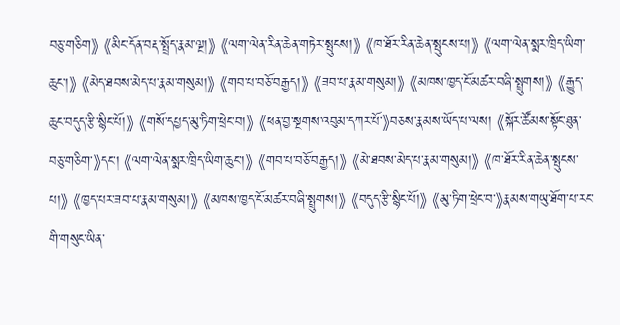བཅུ་གཅིག》 《མིང་དོན་བརྡ་སྤྲོད་རྣམ་ལྔ།》 《ལག་ལེན་རིན་ཆེན་གཏེར་སྤུངས།》 《ཁ་ཐོར་རིན་ཆེན་སྤུངས་པ།》 《ལག་ལེན་སྨར་ཁྲིད་ཡིག་ཆུང་།》 《མེད་ཐབས་མེད་པ་རྣམ་གསུམ།》 《གབ་པ་བཅོ་བརྒྱད།》 《ཟབ་པ་རྣམ་གསུམ།》 《མཁས་ཁྱད་ངོ་མཚར་བཞི་སྤྲུགས།》 《རྒྱུད་ཆུང་བདུད་རྩི་སྙིང་པོ།》 《གསོ་དཔྱད་མུ་ཏིག་ཕྲེང་བ།》 《ཕན་བྱ་སྔགས་འབུམ་དཀར་པོ་》བཅས་རྣམས་ཡོད་པ་ལས། 《སྐོར་ཚོམས་སྟོང་ཐུན་བཅུ་གཅིག་》དང་། 《ལག་ལེན་སྨར་ཁྲིད་ཡིག་ཆུང་།》 《གབ་པ་བཅོ་བརྒྱད།》 《མེ་ཐབས་མེད་པ་རྣམ་གསུམ།》 《ཁ་ཐོར་རིན་ཆེན་སྤུངས་པ།》 《ཁྱད་པར་ཟབ་པ་རྣམ་གསུམ།》 《མཁས་ཁྱད་ངོ་མཚར་བཞི་སྤྲུགས།》 《བདུད་རྩི་སྙིང་པོ།》 《མུ་ཏིག་ཕྲེང་བ་》རྣམས་གཡུ་ཐོག་པ་རང་གི་གསུང་ཡིན་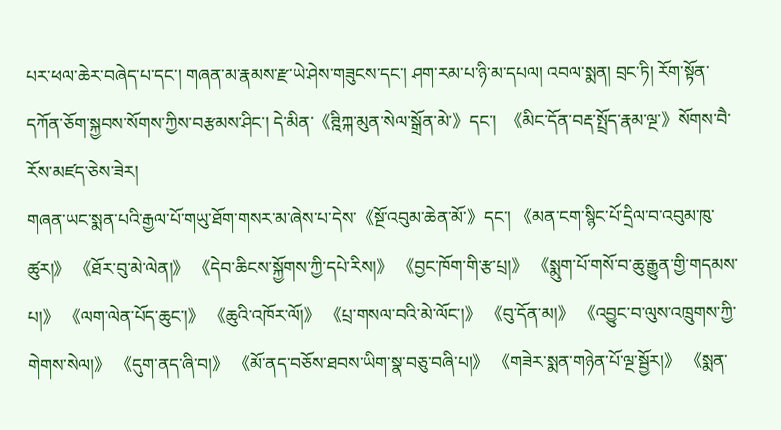པར་ཕལ་ཆེར་བཞེད་པ་དང་། གཞན་མ་རྣམས་རྫ་ཡེ་ཤེས་གཟུངས་དང་། ཤག་རམ་པ་ཉི་མ་དཔལ། འབལ་སྨན། བྲང་ཏི། རོག་སྟོན་དཀོན་ཅོག་སྐྱབས་སོགས་ཀྱིས་བརྩམས་ཤིང་། དེ་མིན་《ཊྰིཀྐ་མུན་སེལ་སྒྲོན་མེ་》དང་།  《མིང་དོན་བརྡ་སྤྲོད་རྣམ་ལྔ་》སོགས་བཻ་རོས་མཛད་ཅེས་ཟེར།
གཞན་ཡང་སྨན་པའི་རྒྱལ་པོ་གཡུ་ཐོག་གསར་མ་ཞེས་པ་དེས་《སྔོ་འབུམ་ཆེན་མོ་》དང་། 《མན་ངག་སྙིང་པོ་དྲིལ་བ་འབུམ་ཁུ་ཚུར།》 《ཐོར་བུ་མེ་ལེན།》 《དེབ་ཆིངས་སྐྱོགས་ཀྱི་དཔེ་རིས།》 《བྱང་ཁོག་གི་རྩ་པྲ།》 《སྨུག་པོ་གསོ་བ་ཆུ་རྒྱུན་གྱི་གདམས་པ།》 《ལག་ལེན་པོད་ཆུང་།》 《ཆུའི་འཁོར་ལོ།》 《པྲ་གསལ་བའི་མེ་ལོང་།》 《བུ་དོན་མ།》 《འབྱུང་བ་ལུས་འཁྲུགས་ཀྱི་གེགས་སེལ།》 《དུག་ནད་ཞི་བ།》 《མོ་ནད་བཅོས་ཐབས་ཡིག་སྣ་བཅུ་བཞི་པ།》 《གཟེར་སྨན་གཉེན་པོ་ལྔ་སྦྱོར།》 《སྨན་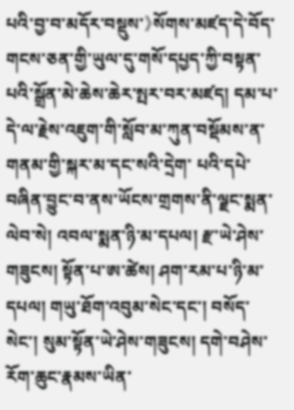པའི་བྱ་བ་མདོར་བསྡུས་》སོགས་མཛད་དེ་བོད་གངས་ཅན་གྱི་ཡུལ་དུ་གསོ་དཔྱད་ཀྱི་བསྟན་པའི་སྒྲོན་མེ་ཆེས་ཆེར་སྤར་བར་མཛད། དམ་པ་དེ་ལ་རྗེས་འཇུག་གི་སློབ་མ་ཀུན་བསྡོམས་ན་གནམ་གྱི་སྐར་མ་དང་སའི་དྲེག་ པའི་དཔེ་བཞིན་བྱུང་བ་ནས་ཡོངས་གྲགས་ནི་ལྗང་སྨན་ལེབ་སེ། འབལ་སྨན་ཉི་མ་དཔལ། རྫ་ཡེ་ཤེས་གཟུངས། སྟོན་པ་ཨ་ཚེས། ཤག་རམ་པ་ཉི་མ་དཔལ། གཡུ་ཐོག་འབུམ་སེང་དང་། བསོད་སེང་། སུམ་སྟོན་ཡེ་ཤེས་གཟུངས། དགེ་བཤེས་རོག་ཆུང་རྣམས་ཡིན་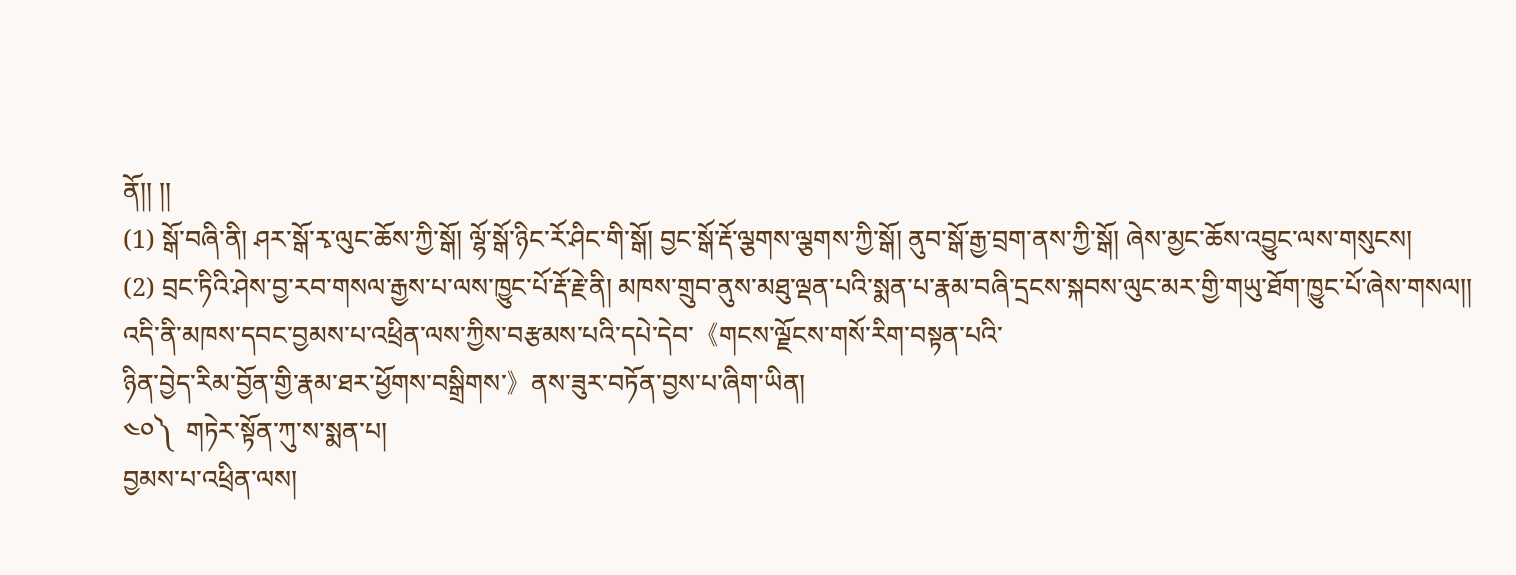ནོ།། །།
(1) སྒོ་བཞི་ནི། ཤར་སྒོ་རྭ་ལུང་ཆོས་ཀྱི་སྒོ། ལྷོ་སྒོ་ཉིང་རོ་ཤིང་གི་སྒོ། བྱང་སྒོ་རྡོ་ལྕགས་ལྕགས་ཀྱི་སྒོ། ནུབ་སྒོ་རྒྱ་བྲག་ནས་ཀྱི་སྒོ། ཞེས་མྱང་ཆོས་འབྱུང་ལས་གསུངས།
(2) བྲང་ཏིའི་ཤེས་བྱ་རབ་གསལ་རྒྱས་པ་ལས་ཁྱུང་པོ་རྡོ་རྗེ་ནི། མཁས་གྲུབ་ནུས་མཐུ་ལྡན་པའི་སྨན་པ་རྣམ་བཞི་དྲངས་སྐབས་ལུང་མར་གྱི་གཡུ་ཐོག་ཁྱུང་པོ་ཞེས་གསལ།།
འདི་ནི་མཁས་དབང་བྱམས་པ་འཕྲིན་ལས་ཀྱིས་བརྩམས་པའི་དཔེ་དེབ་《གངས་ལྗོངས་གསོ་རིག་བསྟན་པའི་
ཉིན་བྱེད་རིམ་བྱོན་གྱི་རྣམ་ཐར་ཕྱོགས་བསྒྲིགས་》ནས་ཟུར་བཏོན་བྱས་པ་ཞིག་ཡིན།
༤༠༽  གཏེར་སྟོན་ཀུ་ས་སྨན་པ།
བྱམས་པ་འཕྲིན་ལས།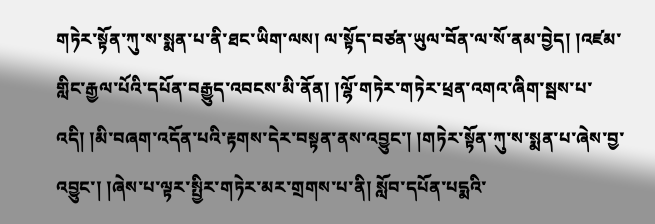གཏེར་སྟོན་ཀུ་ས་སྨན་པ་ནི་ཐང་ཡིག་ལས། ལ་སྟོད་བཙན་ཡུལ་བོན་ལ་སོ་ནམ་བྱེད། །འཛམ་གླིང་རྒྱལ་པོའི་དཔོན་བརྒྱུད་འབངས་མི་ནོན། །ལྷོ་གཏེར་གཏེར་ཕྲན་འགའ་ཞིག་སྦས་པ་འདི། །མི་བཞག་འདོན་པའི་རྟགས་དེར་བསྟན་ནས་འབྱུང་། །གཏེར་སྟོན་ཀུ་ས་སྨན་པ་ཞེས་བྱ་འབྱུང་། །ཞེས་པ་ལྟར་སྤྱིར་གཏེར་མར་གྲགས་པ་ནི། སློབ་དཔོན་པདྨའི་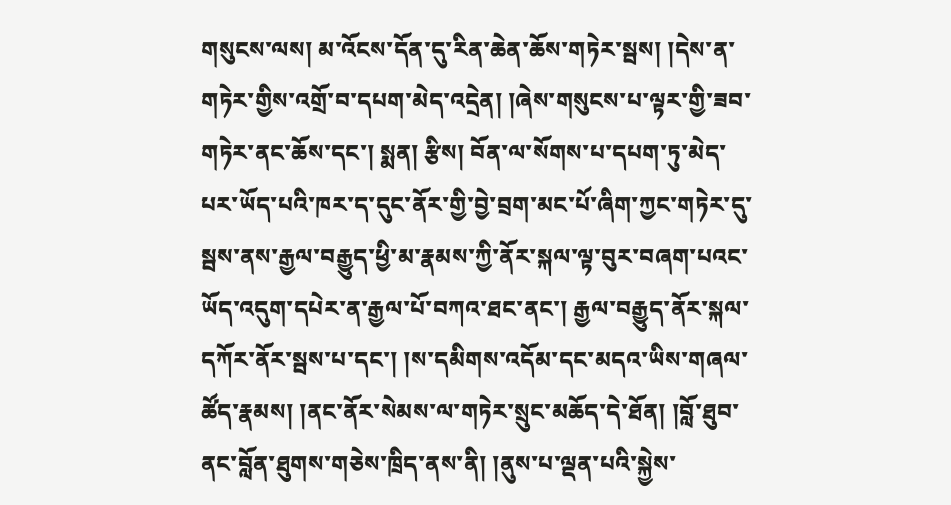གསུངས་ལས། མ་འོངས་དོན་དུ་རིན་ཆེན་ཆོས་གཏེར་སྦས། །དེས་ན་གཏེར་གྱིས་འགྲོ་བ་དཔག་མེད་འདྲེན། །ཞེས་གསུངས་པ་ལྟར་གྱི་ཟབ་གཏེར་ནང་ཆོས་དང་། སྨན། རྩིས། བོན་ལ་སོགས་པ་དཔག་ཏུ་མེད་པར་ཡོད་པའི་ཁར་ད་དུང་ནོར་གྱི་བྱེ་བྲག་མང་པོ་ཞིག་ཀྱང་གཏེར་དུ་སྦས་ནས་རྒྱལ་བརྒྱུད་ཕྱི་མ་རྣམས་ཀྱི་ནོར་སྐལ་ལྟ་བུར་བཞག་པའང་ཡོད་འདུག་དཔེར་ན་རྒྱལ་པོ་བཀའ་ཐང་ནང་། རྒྱལ་བརྒྱུད་ནོར་སྐལ་དཀོར་ནོར་སྦས་པ་དང་། །ས་དམིགས་འདོམ་དང་མདའ་ཡིས་གཞལ་ཚོད་རྣམས། །ནང་ནོར་སེམས་ལ་གཏེར་སྲུང་མཆོད་དེ་ཐོན། །བློ་ཐུབ་ནང་བློན་ཐུགས་གཅེས་ཁྲིད་ནས་ནི། །ནུས་པ་ལྡན་པའི་སྐྱེས་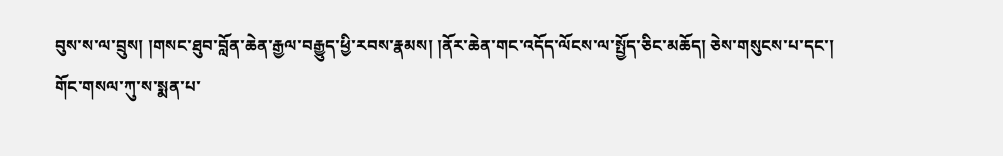བུས་ས་ལ་བྲུས། །གསང་ཐུབ་བློན་ཆེན་རྒྱལ་བརྒྱུད་ཕྱི་རབས་རྣམས། །ནོར་ཆེན་གང་འདོད་ལོངས་ལ་སྤྱོད་ཅིང་མཆོད། ཅེས་གསུངས་པ་དང་།
གོང་གསལ་ཀུ་ས་སྨན་པ་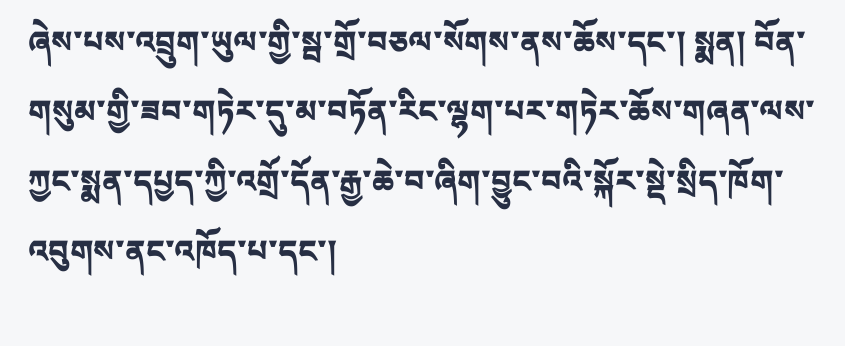ཞེས་པས་འབྲུག་ཡུལ་གྱི་སྦ་གྲོ་བཅལ་སོགས་ནས་ཆོས་དང་། སྨན། བོན་གསུམ་གྱི་ཟབ་གཏེར་དུ་མ་བཏོན་རིང་ལྷག་པར་གཏེར་ཆོས་གཞན་ལས་ཀྱང་སྨན་དཔྱད་ཀྱི་འགྲོ་དོན་རྒྱ་ཆེ་བ་ཞིག་བྱུང་བའི་སྐོར་སྡེ་སྲིད་ཁོག་འབུགས་ནང་འཁོད་པ་དང་།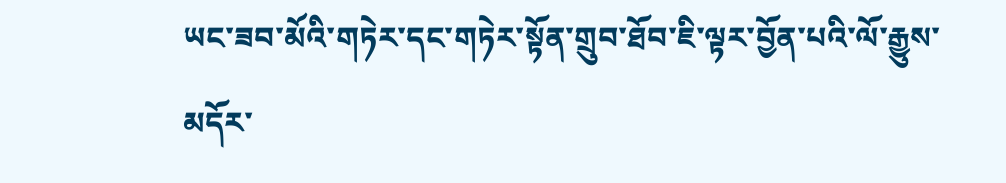ཡང་ཟབ་མོའི་གཏེར་དང་གཏེར་སྟོན་གྲུབ་ཐོབ་ཇི་ལྟར་བྱོན་པའི་ལོ་རྒྱུས་མདོར་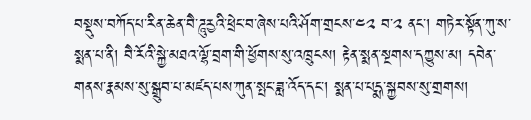བསྡུས་བཀོད་པ་རིན་ཆེན་བཻ་ཌཱུརྱའི་ཕྲེང་བ་ཞེས་པའི་ཤོག་གྲངས་༤༢ བ་༢ ནང་། གཏེར་སྟོན་ཀུ་ས་སྨན་པ་ནི། བཻ་རོའི་སྐྱེ་མཐའ་ལྷོ་བྲག་གི་ཕྱོགས་སུ་འཁྲུངས། རྟེན་སྨན་སྔགས་དཀྱུས་མ། དབེན་གནས་རྣམས་སུ་སྒྲུབ་པ་མཛད་པས་ཀུན་སྤང་ཟླ་འོད་དང་། སྨན་པ་པདྨ་སྐྱབས་སུ་གྲགས།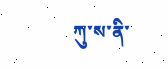ཀུ་ས་ནི་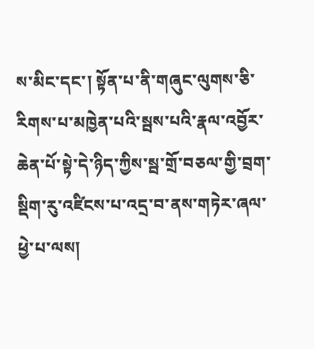ས་མིང་དང་། སྟོན་པ་ནི་གཞུང་ལུགས་ཅི་རིགས་པ་མཁྱེན་པའི་སྦས་པའི་རྣལ་འབྱོར་ཆེན་པོ་སྟེ་དེ་ཉིད་ཀྱིས་སྦ་གྲོ་བཅལ་གྱི་བྲག་སྡིག་རུ་འཛིངས་པ་འདྲ་བ་ནས་གཏེར་ཞལ་ཕྱེ་པ་ལས།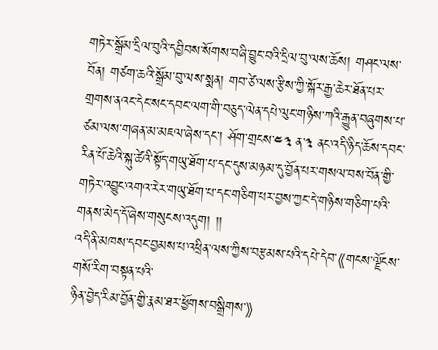གཏེར་སྒྲོམ་དྲིལ་བུའི་དབྱིབས་སོགས་བཞི་བྱུང་བའི་དྲིལ་བུ་ལས་ཆོས། གཤང་ལས་བོན། གཙག་ཆའི་སྒྲོམ་བུ་ལས་སྨན། གབ་ཙེ་ལས་རྩིས་ཀྱི་སྐོར་རྒྱ་ཆེར་ཐོན་པར་གྲགས་ནའང་དེང་སང་དབང་ལག་གི་བཅུད་ལེན་དཔེ་ལུང་གཉིས་ཀའི་རྒྱུན་བཞུགས་པ་ཙམ་ལས་གཞན་མ་མཇལ་ཞེས་དང་། ཤོག་གྲངས་༤༣ ན་༣ ནང་འདི་ཉིད་ཆོས་དབང་རིན་པོ་ཆེའི་སྐུ་ཚེའི་སྟོད་གཡུ་ཐོག་པ་དང་དུས་མཉམ་དུ་བྱོན་པར་གསལ་བས་བོན་གྱི་གཏེར་འབྱུང་འགའ་རེར་གཡུ་ཐོག་པ་དང་གཅིག་པར་བྱས་ཀྱང་དེ་གཉིས་གཅིག་པའི་གནས་མེད་དོ་ཞེས་གསུངས་འདུག། །།
འདི་ནི་མཁས་དབང་བྱམས་པ་འཕྲིན་ལས་ཀྱིས་བརྩམས་པའི་དཔེ་དེབ་《གངས་ལྗོངས་གསོ་རིག་བསྟན་པའི་
ཉིན་བྱེད་རིམ་བྱོན་གྱི་རྣམ་ཐར་ཕྱོགས་བསྒྲིགས་》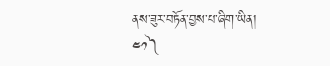ནས་ཟུར་བཏོན་བྱས་པ་ཞིག་ཡིན།
༤༡༽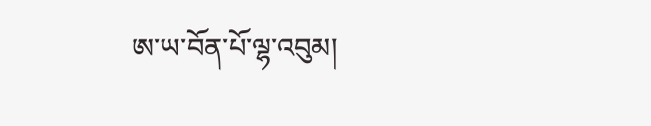ཨ་ཡ་བོན་པོ་ལྷ་འབུམ།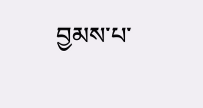བྱམས་པ་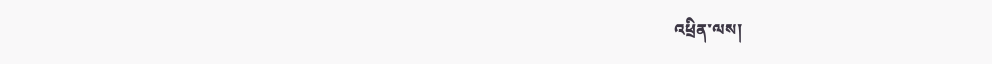འཕྲིན་ལས།